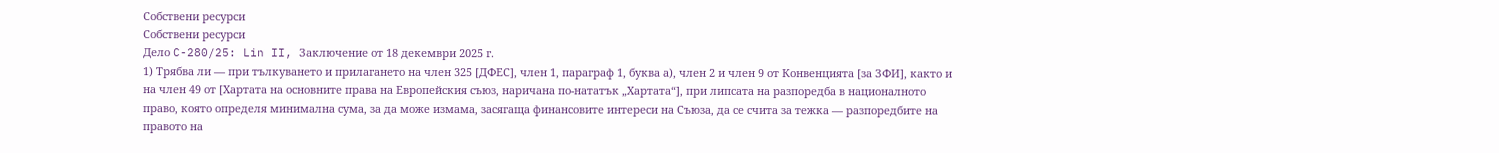Собствени ресурси
Собствени ресурси
Дело C-280/25: Lin II, Заключение от 18 декември 2025 г.
1) Трябва ли — при тълкуването и прилагането на член 325 [ДФЕС], член 1, параграф 1, буква а), член 2 и член 9 от Конвенцията [за ЗФИ], както и на член 49 от [Хартата на основните права на Европейския съюз, наричана по-нататък „Хартата“], при липсата на разпоредба в националното право, която определя минимална сума, за да може измама, засягаща финансовите интереси на Съюза, да се счита за тежка — разпоредбите на правото на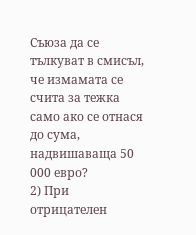Съюза да се тълкуват в смисъл, че измамата се счита за тежка само ако се отнася до сума, надвишаваща 50 000 евро?
2) При отрицателен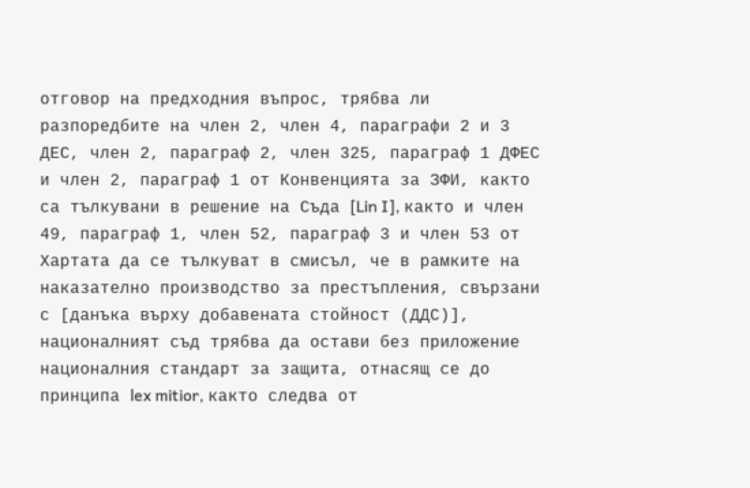отговор на предходния въпрос, трябва ли разпоредбите на член 2, член 4, параграфи 2 и 3 ДЕС, член 2, параграф 2, член 325, параграф 1 ДФЕС и член 2, параграф 1 от Конвенцията за ЗФИ, както са тълкувани в решение на Съда [Lin I], както и член 49, параграф 1, член 52, параграф 3 и член 53 от Хартата да се тълкуват в смисъл, че в рамките на наказателно производство за престъпления, свързани с [данъка върху добавената стойност (ДДС)], националният съд трябва да остави без приложение националния стандарт за защита, отнасящ се до принципа lex mitior, както следва от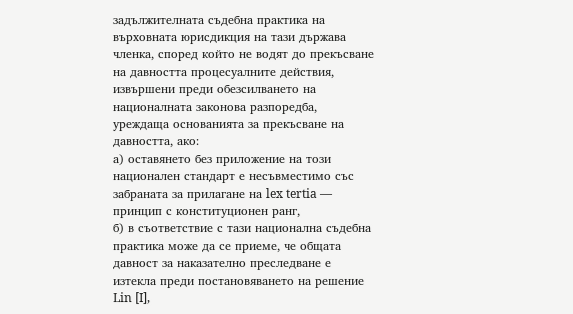задължителната съдебна практика на върховната юрисдикция на тази държава членка, според който не водят до прекъсване на давността процесуалните действия, извършени преди обезсилването на националната законова разпоредба, уреждаща основанията за прекъсване на давността, ако:
а) оставянето без приложение на този национален стандарт е несъвместимо със забраната за прилагане на lex tertia — принцип с конституционен ранг,
б) в съответствие с тази национална съдебна практика може да се приеме, че общата давност за наказателно преследване е изтекла преди постановяването на решение Lin [I],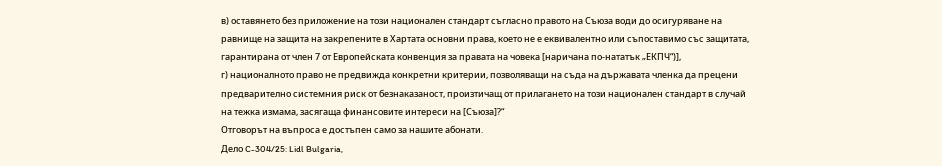в) оставянето без приложение на този национален стандарт съгласно правото на Съюза води до осигуряване на равнище на защита на закрепените в Хартата основни права, което не е еквивалентно или съпоставимо със защитата, гарантирана от член 7 от Европейската конвенция за правата на човека [наричана по-нататък „ЕКПЧ“)],
г) националното право не предвижда конкретни критерии, позволяващи на съда на държавата членка да прецени предварително системния риск от безнаказаност, произтичащ от прилагането на този национален стандарт в случай на тежка измама, засягаща финансовите интереси на [Съюза]?“
Отговорът на въпроса е достъпен само за нашите абонати.
Дело C-304/25: Lidl Bulgaria,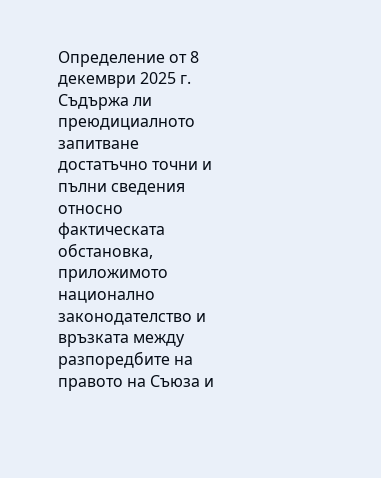Определение от 8 декември 2025 г.
Съдържа ли преюдициалното запитване достатъчно точни и пълни сведения относно фактическата обстановка, приложимото национално законодателство и връзката между разпоредбите на правото на Съюза и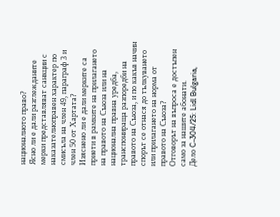националното право?
Ясно ли е дали разглежданите мерки представляват санкции с наказателноправен характер по смисъла на член 49, параграф 3 и член 50 от Хартата?
Изяснено ли е дали мерките са приети в рамките на прилагането на правото на Съюза или на национална правна уредба, транспонираща разпоредби на правото на Съюза, и по какъв начин спорът се отнася до тълкуването или прилагането на норма от правото на Съюза?
Отговорът на въпроса е достъпен само за нашите абонати.
Дело C-304/25: Lidl Bulgaria,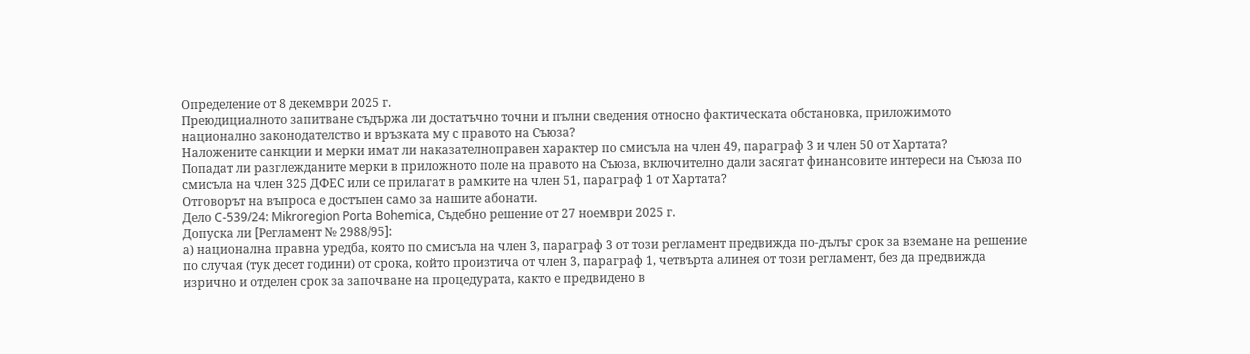Определение от 8 декември 2025 г.
Преюдициалното запитване съдържа ли достатъчно точни и пълни сведения относно фактическата обстановка, приложимото национално законодателство и връзката му с правото на Съюза?
Наложените санкции и мерки имат ли наказателноправен характер по смисъла на член 49, параграф 3 и член 50 от Хартата?
Попадат ли разглежданите мерки в приложното поле на правото на Съюза, включително дали засягат финансовите интереси на Съюза по смисъла на член 325 ДФЕС или се прилагат в рамките на член 51, параграф 1 от Хартата?
Отговорът на въпроса е достъпен само за нашите абонати.
Дело C-539/24: Mikroregion Porta Bohemica, Съдебно решение от 27 ноември 2025 г.
Допуска ли [Регламент № 2988/95]:
а) национална правна уредба, която по смисъла на член 3, параграф 3 от този регламент предвижда по-дълъг срок за вземане на решение по случая (тук десет години) от срока, който произтича от член 3, параграф 1, четвърта алинея от този регламент, без да предвижда изрично и отделен срок за започване на процедурата, както е предвидено в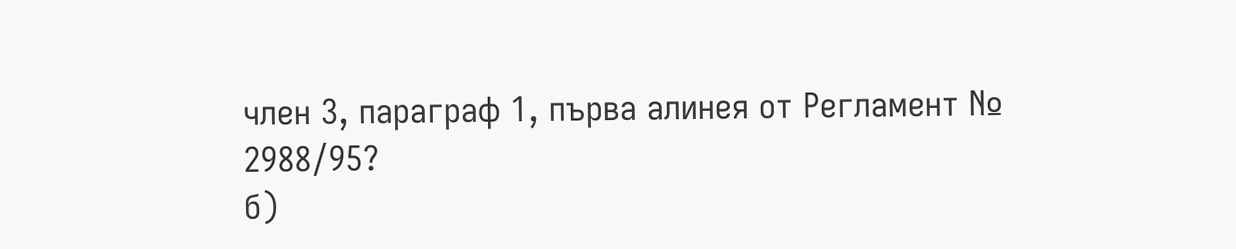член 3, параграф 1, първа алинея от Регламент № 2988/95?
б)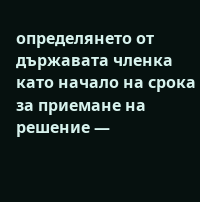определянето от държавата членка като начало на срока за приемане на решение —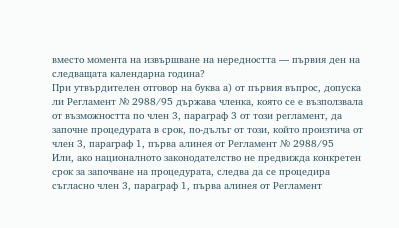вместо момента на извършване на нередността — първия ден на следващата календарна година?
При утвърдителен отговор на буква а) от първия въпрос, допуска ли Регламент № 2988/95 държава членка, която се е възползвала от възможността по член 3, параграф 3 от този регламент, да започне процедурата в срок, по-дълъг от този, който произтича от член 3, параграф 1, първа алинея от Регламент № 2988/95
Или, ако националното законодателство не предвижда конкретен срок за започване на процедурата, следва да се процедира съгласно член 3, параграф 1, първа алинея от Регламент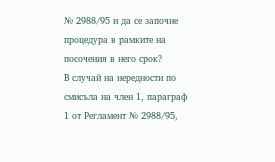№ 2988/95 и да се започне процедура в рамките на посочения в него срок?
В случай на нередности по смисъла на член 1, параграф 1 от Регламент № 2988/95,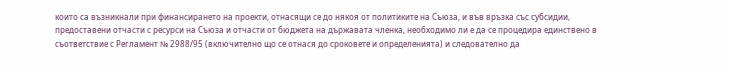които са възникнали при финансирането на проекти, отнасящи се до някоя от политиките на Съюза, и във връзка със субсидии, предоставени отчасти с ресурси на Съюза и отчасти от бюджета на държавата членка, необходимо ли е да се процедира единствено в съответствие с Регламент № 2988/95 (включително що се отнася до сроковете и определенията) и следователно да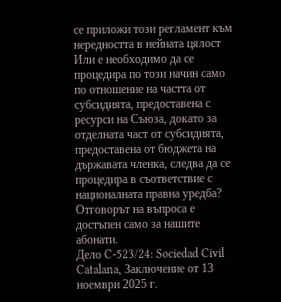се приложи този регламент към нередността в нейната цялост
Или е необходимо да се процедира по този начин само по отношение на частта от субсидията, предоставена с ресурси на Съюза, докато за отделната част от субсидията, предоставена от бюджета на държавата членка, следва да се процедира в съответствие с националната правна уредба?
Отговорът на въпроса е достъпен само за нашите абонати.
Дело C-523/24: Sociedad Civil Catalana, Заключение от 13 ноември 2025 г.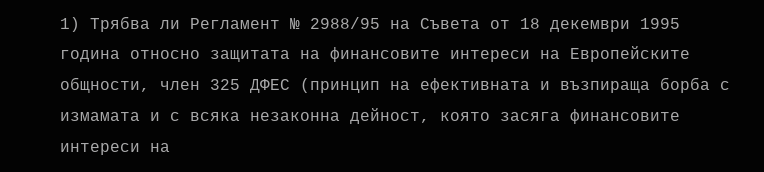1) Трябва ли Регламент № 2988/95 на Съвета от 18 декември 1995 година относно защитата на финансовите интереси на Европейските общности, член 325 ДФЕС (принцип на ефективната и възпираща борба с измамата и с всяка незаконна дейност, която засяга финансовите интереси на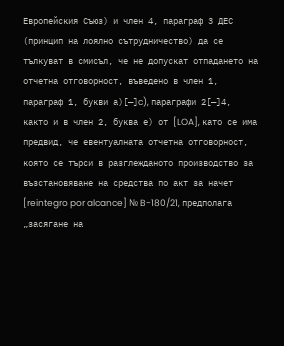Европейския Съюз) и член 4, параграф 3 ДЕС (принцип на лоялно сътрудничество) да се тълкуват в смисъл, че не допускат отпадането на отчетна отговорност, въведено в член 1, параграф 1, букви а)[—]c), параграфи 2[—]4, както и в член 2, буква е) от [LOA], като се има предвид, че евентуалната отчетна отговорност, която се търси в разглежданото производство за възстановяване на средства по акт за начет [reintegro por alcance] № B-180/21, предполага „засягане на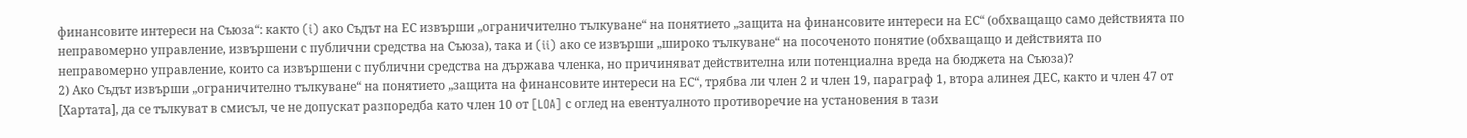финансовите интереси на Съюза“: както (i) ако Съдът на ЕС извърши „ограничително тълкуване“ на понятието „защита на финансовите интереси на ЕС“ (обхващащо само действията по неправомерно управление, извършени с публични средства на Съюза), така и (ii) ако се извърши „широко тълкуване“ на посоченото понятие (обхващащо и действията по неправомерно управление, които са извършени с публични средства на държава членка, но причиняват действителна или потенциална вреда на бюджета на Съюза)?
2) Ако Съдът извърши „ограничително тълкуване“ на понятието „защита на финансовите интереси на ЕС“, трябва ли член 2 и член 19, параграф 1, втора алинея ДЕС, както и член 47 от [Хартата], да се тълкуват в смисъл, че не допускат разпоредба като член 10 от [LOA] с оглед на евентуалното противоречие на установения в тази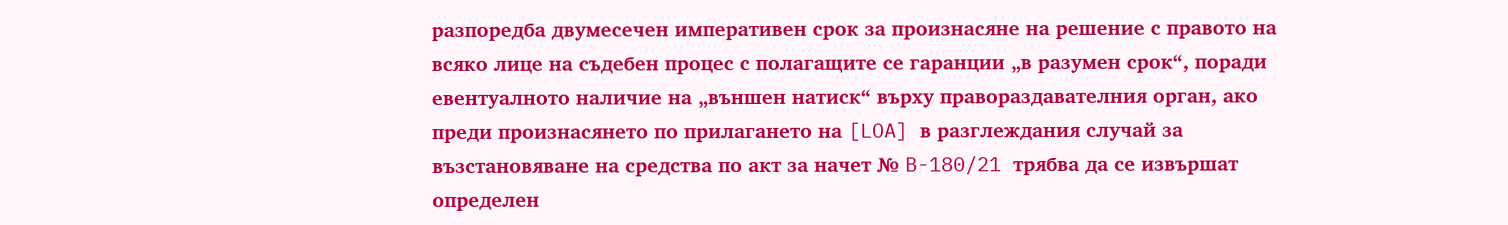разпоредба двумесечен императивен срок за произнасяне на решение с правото на всяко лице на съдебен процес с полагащите се гаранции „в разумен срок“, поради евентуалното наличие на „външен натиск“ върху правораздавателния орган, ако преди произнасянето по прилагането на [LOA] в разглеждания случай за възстановяване на средства по акт за начет № B-180/21 трябва да се извършат определен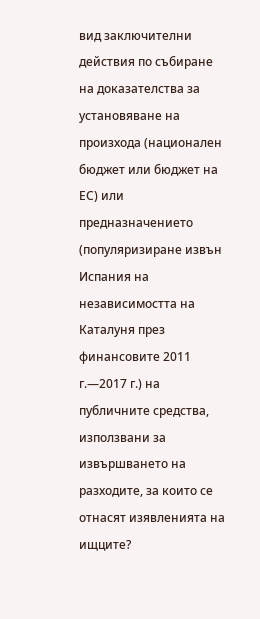вид заключителни действия по събиране на доказателства за установяване на произхода (национален бюджет или бюджет на ЕС) или предназначението (популяризиране извън Испания на независимостта на Каталуня през финансовите 2011 г.—2017 г.) на публичните средства, използвани за извършването на разходите, за които се отнасят изявленията на ищците?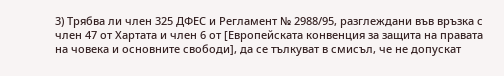3) Трябва ли член 325 ДФЕС и Регламент № 2988/95, разглеждани във връзка с член 47 от Хартата и член 6 от [Европейската конвенция за защита на правата на човека и основните свободи], да се тълкуват в смисъл, че не допускат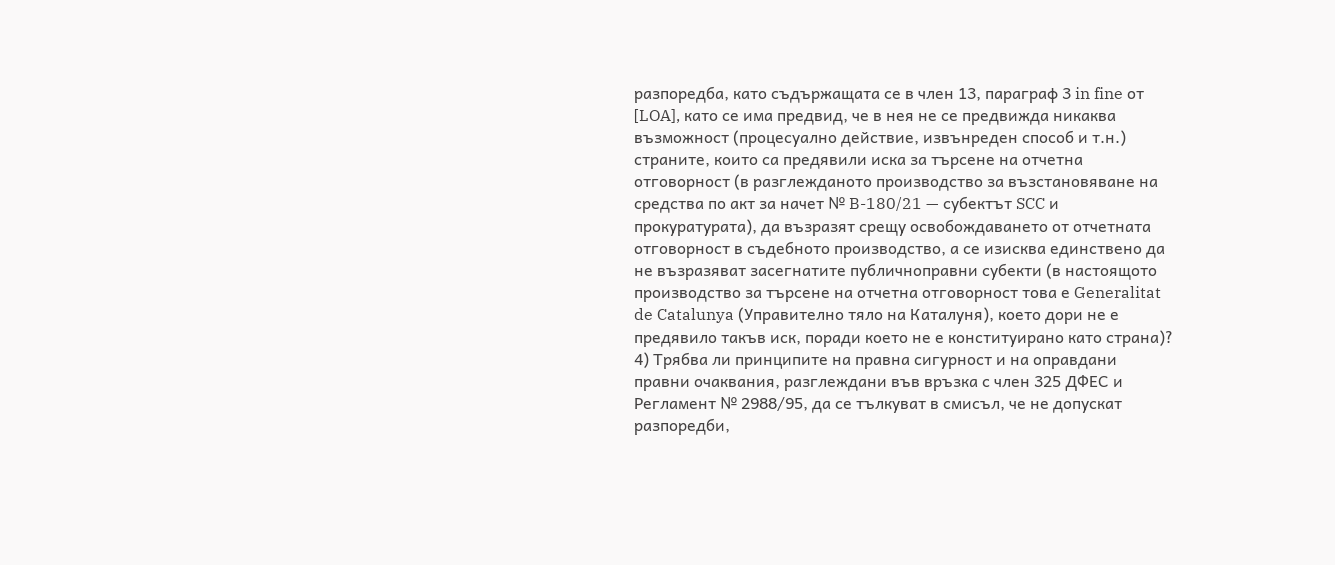разпоредба, като съдържащата се в член 13, параграф 3 in fine от [LOA], като се има предвид, че в нея не се предвижда никаква възможност (процесуално действие, извънреден способ и т.н.) страните, които са предявили иска за търсене на отчетна отговорност (в разглежданото производство за възстановяване на средства по акт за начет № B-180/21 — субектът SCC и прокуратурата), да възразят срещу освобождаването от отчетната отговорност в съдебното производство, а се изисква единствено да не възразяват засегнатите публичноправни субекти (в настоящото производство за търсене на отчетна отговорност това е Generalitat de Catalunya (Управително тяло на Каталуня), което дори не е предявило такъв иск, поради което не е конституирано като страна)?
4) Трябва ли принципите на правна сигурност и на оправдани правни очаквания, разглеждани във връзка с член 325 ДФЕС и Регламент № 2988/95, да се тълкуват в смисъл, че не допускат разпоредби,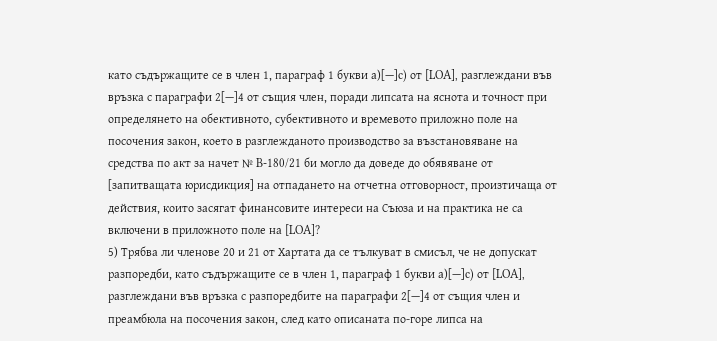като съдържащите се в член 1, параграф 1 букви а)[—]c) от [LOA], разглеждани във връзка с параграфи 2[—]4 от същия член, поради липсата на яснота и точност при определянето на обективното, субективното и времевото приложно поле на посочения закон, което в разглежданото производство за възстановяване на средства по акт за начет № B-180/21 би могло да доведе до обявяване от [запитващата юрисдикция] на отпадането на отчетна отговорност, произтичаща от действия, които засягат финансовите интереси на Съюза и на практика не са включени в приложното поле на [LOA]?
5) Трябва ли членове 20 и 21 от Хартата да се тълкуват в смисъл, че не допускат разпоредби, като съдържащите се в член 1, параграф 1 букви а)[—]c) от [LOA], разглеждани във връзка с разпоредбите на параграфи 2[—]4 от същия член и преамбюла на посочения закон, след като описаната по-горе липса на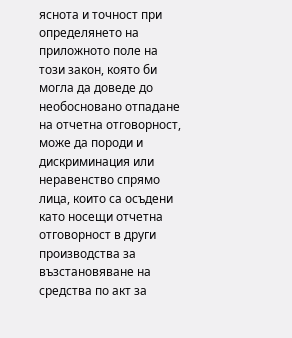яснота и точност при определянето на приложното поле на този закон, която би могла да доведе до необосновано отпадане на отчетна отговорност, може да породи и дискриминация или неравенство спрямо лица, които са осъдени като носещи отчетна отговорност в други производства за възстановяване на средства по акт за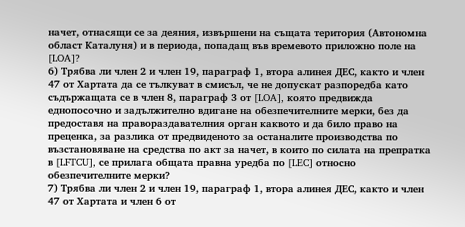начет, отнасящи се за деяния, извършени на същата територия (Автономна област Каталуня) и в периода, попадащ във времевото приложно поле на [LOA]?
6) Трябва ли член 2 и член 19, параграф 1, втора алинея ДЕС, както и член 47 от Хартата да се тълкуват в смисъл, че не допускат разпоредба като съдържащата се в член 8, параграф 3 от [LOA], която предвижда еднопосочно и задължително вдигане на обезпечителните мерки, без да предоставя на правораздавателния орган каквото и да било право на преценка, за разлика от предвиденото за останалите производства по възстановяване на средства по акт за начет, в които по силата на препратка в [LFTCU], се прилага общата правна уредба по [LEC] относно обезпечителните мерки?
7) Трябва ли член 2 и член 19, параграф 1, втора алинея ДЕС, както и член 47 от Хартата и член 6 от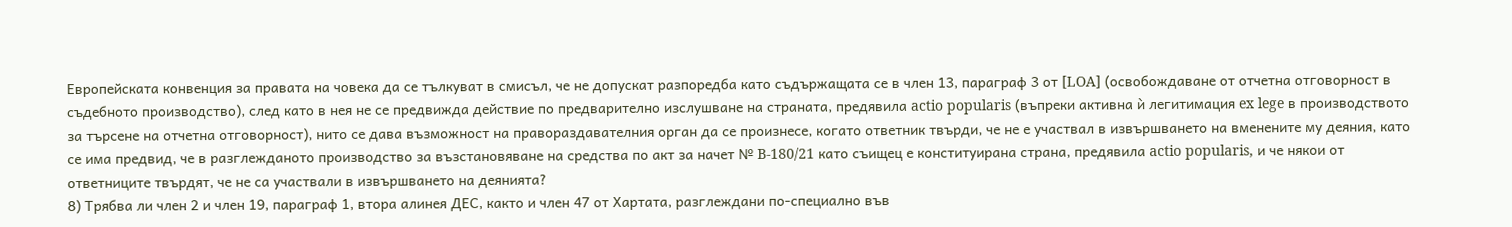Европейската конвенция за правата на човека да се тълкуват в смисъл, че не допускат разпоредба като съдържащата се в член 13, параграф 3 от [LOA] (освобождаване от отчетна отговорност в съдебното производство), след като в нея не се предвижда действие по предварително изслушване на страната, предявила actio popularis (въпреки активна ѝ легитимация ex lege в производството за търсене на отчетна отговорност), нито се дава възможност на правораздавателния орган да се произнесе, когато ответник твърди, че не е участвал в извършването на вменените му деяния, като се има предвид, че в разглежданото производство за възстановяване на средства по акт за начет № B-180/21 като съищец е конституирана страна, предявила actio popularis, и че някои от ответниците твърдят, че не са участвали в извършването на деянията?
8) Трябва ли член 2 и член 19, параграф 1, втора алинея ДЕС, както и член 47 от Хартата, разглеждани по-специално във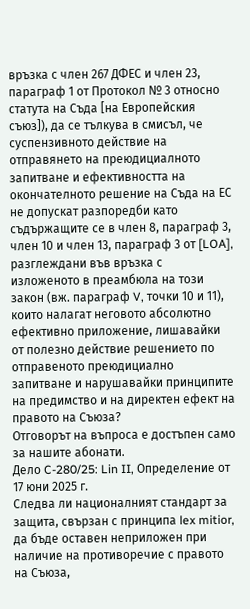връзка с член 267 ДФЕС и член 23, параграф 1 от Протокол № 3 относно статута на Съда [на Европейския съюз]), да се тълкува в смисъл, че суспензивното действие на отправянето на преюдициалното запитване и ефективността на окончателното решение на Съда на ЕС не допускат разпоредби като съдържащите се в член 8, параграф 3, член 10 и член 13, параграф 3 от [LOA], разглеждани във връзка с изложеното в преамбюла на този закон (вж. параграф V, точки 10 и 11), които налагат неговото абсолютно ефективно приложение, лишавайки от полезно действие решението по отправеното преюдициално запитване и нарушавайки принципите на предимство и на директен ефект на правото на Съюза?
Отговорът на въпроса е достъпен само за нашите абонати.
Дело C-280/25: Lin II, Определение от 17 юни 2025 г.
Следва ли националният стандарт за защита, свързан с принципа lex mitior, да бъде оставен неприложен при наличие на противоречие с правото на Съюза,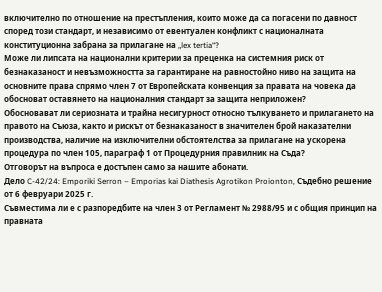включително по отношение на престъпления, които може да са погасени по давност според този стандарт, и независимо от евентуален конфликт с националната конституционна забрана за прилагане на „lex tertia“?
Може ли липсата на национални критерии за преценка на системния риск от безнаказаност и невъзможността за гарантиране на равностойно ниво на защита на основните права спрямо член 7 от Европейската конвенция за правата на човека да обосноват оставянето на националния стандарт за защита неприложен?
Обосновават ли сериозната и трайна несигурност относно тълкуването и прилагането на правото на Съюза, както и рискът от безнаказаност в значителен брой наказателни производства, наличие на изключителни обстоятелства за прилагане на ускорена процедура по член 105, параграф 1 от Процедурния правилник на Съда?
Отговорът на въпроса е достъпен само за нашите абонати.
Дело C-42/24: Emporiki Serron – Emporias kai Diathesis Agrotikon Proionton, Съдебно решение от 6 февруари 2025 г.
Съвместима ли е с разпоредбите на член 3 от Регламент № 2988/95 и с общия принцип на правната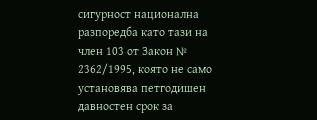сигурност национална разпоредба като тази на член 103 от Закон № 2362/1995, която не само установява петгодишен давностен срок за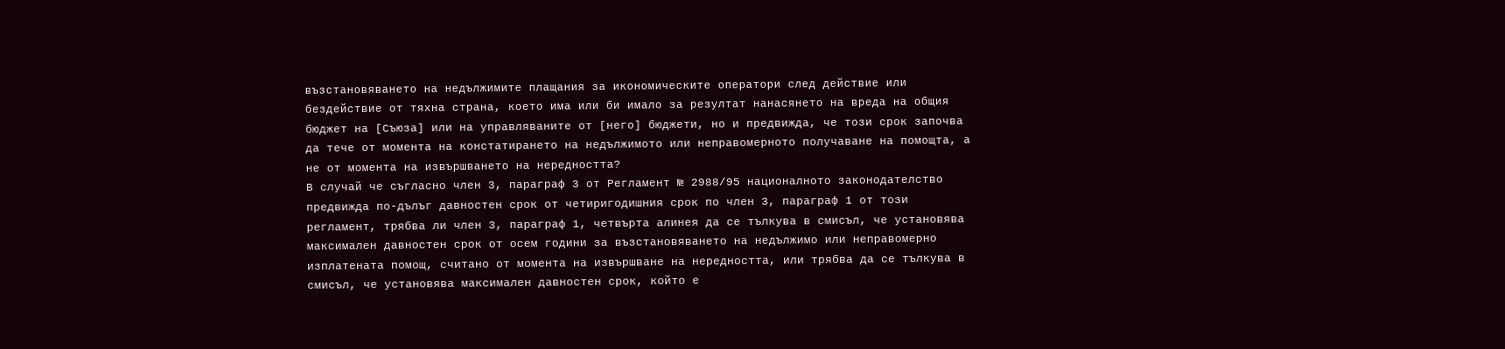възстановяването на недължимите плащания за икономическите оператори след действие или бездействие от тяхна страна, което има или би имало за резултат нанасянето на вреда на общия бюджет на [Съюза] или на управляваните от [него] бюджети, но и предвижда, че този срок започва да тече от момента на констатирането на недължимото или неправомерното получаване на помощта, а не от момента на извършването на нередността?
В случай че съгласно член 3, параграф 3 от Регламент № 2988/95 националното законодателство предвижда по-дълъг давностен срок от четиригодишния срок по член 3, параграф 1 от този регламент, трябва ли член 3, параграф 1, четвърта алинея да се тълкува в смисъл, че установява максимален давностен срок от осем години за възстановяването на недължимо или неправомерно изплатената помощ, считано от момента на извършване на нередността, или трябва да се тълкува в смисъл, че установява максимален давностен срок, който е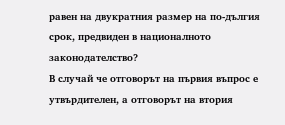равен на двукратния размер на по-дългия срок, предвиден в националното законодателство?
В случай че отговорът на първия въпрос е утвърдителен, а отговорът на втория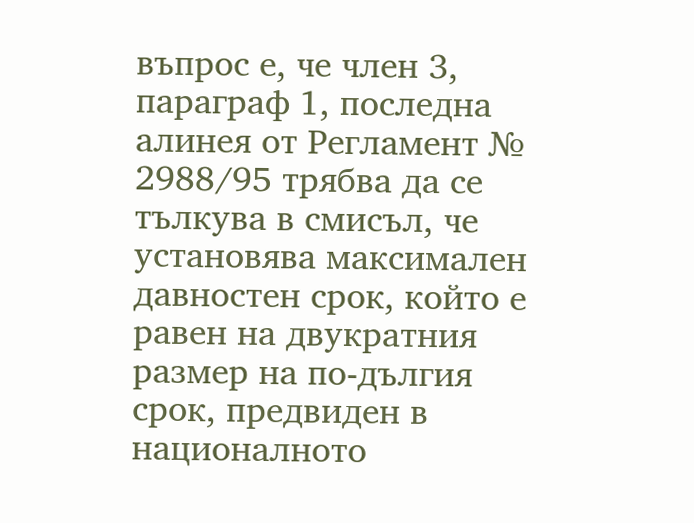въпрос е, че член 3, параграф 1, последна алинея от Регламент № 2988/95 трябва да се тълкува в смисъл, че установява максимален давностен срок, който е равен на двукратния размер на по-дългия срок, предвиден в националното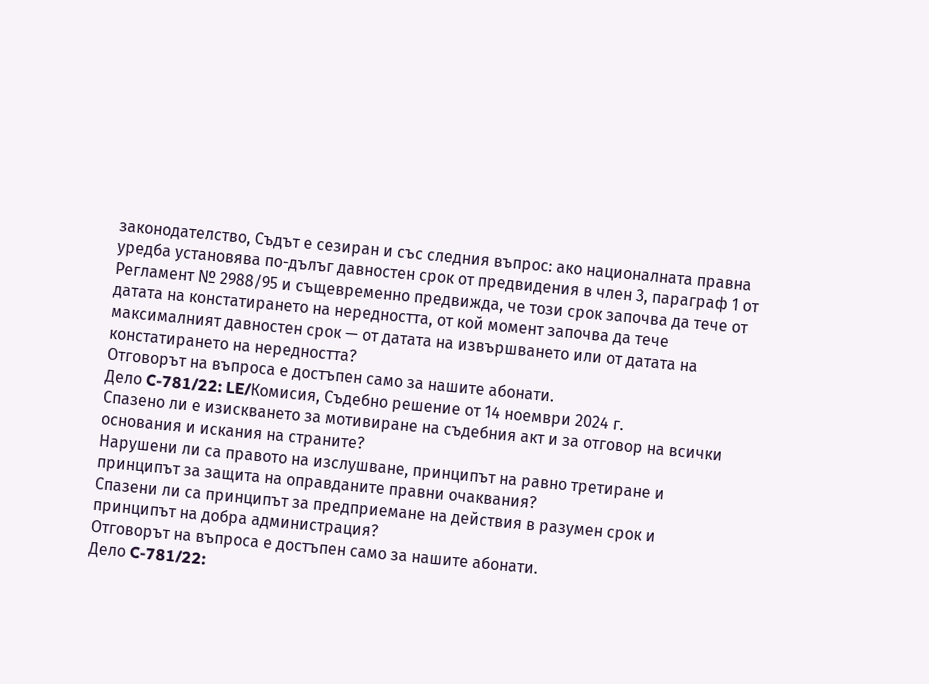законодателство, Съдът е сезиран и със следния въпрос: ако националната правна уредба установява по-дълъг давностен срок от предвидения в член 3, параграф 1 от Регламент № 2988/95 и същевременно предвижда, че този срок започва да тече от датата на констатирането на нередността, от кой момент започва да тече максималният давностен срок — от датата на извършването или от датата на констатирането на нередността?
Отговорът на въпроса е достъпен само за нашите абонати.
Дело C-781/22: LE/Комисия, Съдебно решение от 14 ноември 2024 г.
Спазено ли е изискването за мотивиране на съдебния акт и за отговор на всички основания и искания на страните?
Нарушени ли са правото на изслушване, принципът на равно третиране и принципът за защита на оправданите правни очаквания?
Спазени ли са принципът за предприемане на действия в разумен срок и принципът на добра администрация?
Отговорът на въпроса е достъпен само за нашите абонати.
Дело C-781/22: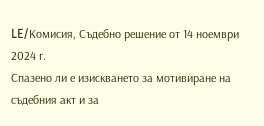LE/Комисия, Съдебно решение от 14 ноември 2024 г.
Спазено ли е изискването за мотивиране на съдебния акт и за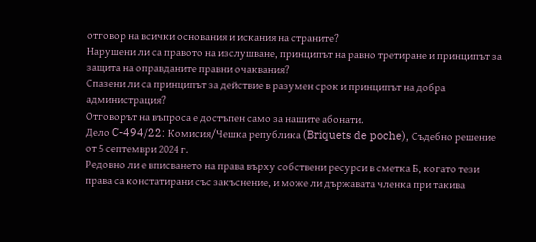отговор на всички основания и искания на страните?
Нарушени ли са правото на изслушване, принципът на равно третиране и принципът за защита на оправданите правни очаквания?
Спазени ли са принципът за действие в разумен срок и принципът на добра администрация?
Отговорът на въпроса е достъпен само за нашите абонати.
Дело C-494/22: Комисия/Чешка република (Briquets de poche), Съдебно решение от 5 септември 2024 г.
Редовно ли е вписването на права върху собствени ресурси в сметка Б, когато тези права са констатирани със закъснение, и може ли държавата членка при такива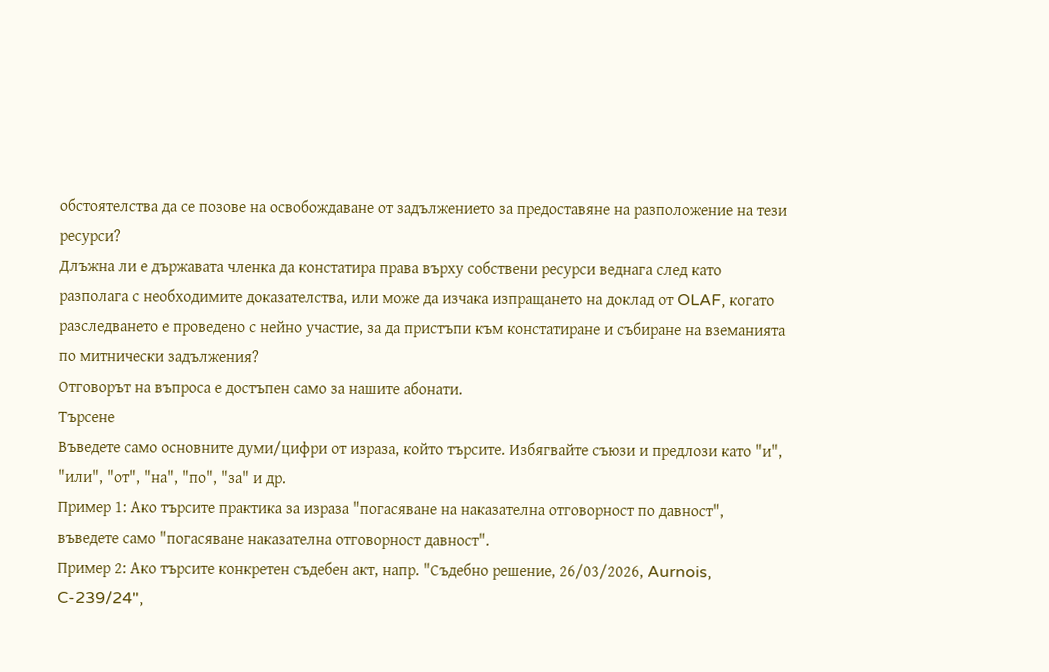обстоятелства да се позове на освобождаване от задължението за предоставяне на разположение на тези ресурси?
Длъжна ли е държавата членка да констатира права върху собствени ресурси веднага след като разполага с необходимите доказателства, или може да изчака изпращането на доклад от OLAF, когато разследването е проведено с нейно участие, за да пристъпи към констатиране и събиране на вземанията по митнически задължения?
Отговорът на въпроса е достъпен само за нашите абонати.
Търсене
Въведете само основните думи/цифри от израза, който търсите. Избягвайте съюзи и предлози като "и", "или", "от", "на", "по", "за" и др.
Пример 1: Ако търсите практика за израза "погасяване на наказателна отговорност по давност", въведете само "погасяване наказателна отговорност давност".
Пример 2: Ако търсите конкретен съдебен акт, напр. "Съдебно решение, 26/03/2026, Aurnois, C-239/24",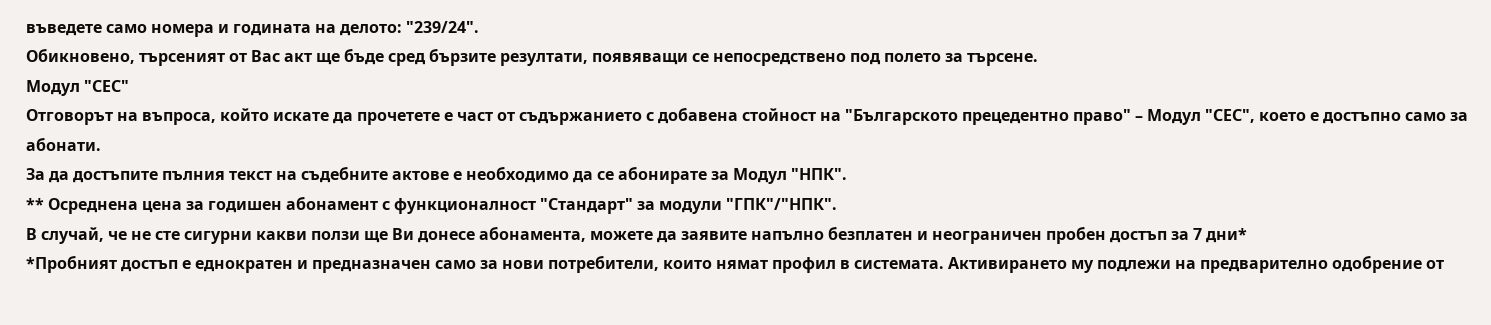въведете само номера и годината на делото: "239/24".
Обикновено, търсеният от Вас акт ще бъде сред бързите резултати, появяващи се непосредствено под полето за търсене.
Модул "СЕС"
Отговорът на въпроса, който искате да прочетете е част от съдържанието с добавена стойност на "Българското прецедентно право" – Модул "СЕС", което е достъпно само за абонати.
За да достъпите пълния текст на съдебните актове е необходимо да се абонирате за Модул "НПК".
** Осреднена цена за годишен абонамент с функционалност "Стандарт" за модули "ГПК"/"НПК".
В случай, че не сте сигурни какви ползи ще Ви донесе абонамента, можете да заявите напълно безплатен и неограничен пробен достъп за 7 дни*
*Пробният достъп е еднократен и предназначен само за нови потребители, които нямат профил в системата. Активирането му подлежи на предварително одобрение от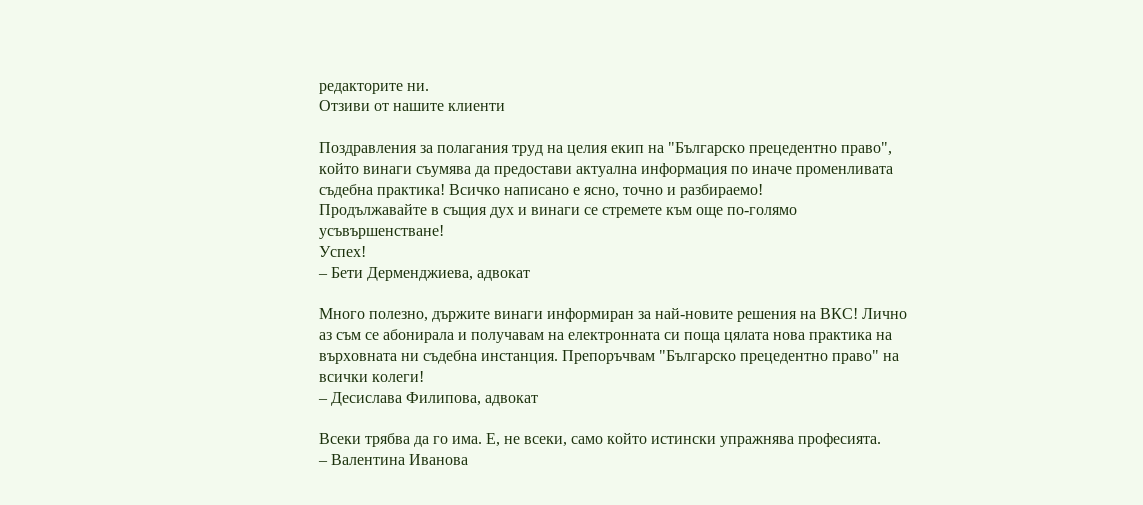редакторите ни.
Отзиви от нашите клиенти

Поздравления за полагания труд на целия екип на "Българско прецедентно право", който винаги съумява да предостави актуална информация по иначе променливата съдебна практика! Всичко написано е ясно, точно и разбираемо!
Продължавайте в същия дух и винаги се стремете към още по-голямо усъвършенстване!
Успех!
– Бети Дерменджиева, адвокат

Много полезно, държите винаги информиран за най-новите решения на ВКС! Лично аз съм се абонирала и получавам на електронната си поща цялата нова практика на върховната ни съдебна инстанция. Препоръчвам "Българско прецедентно право" на всички колеги!
– Десислава Филипова, адвокат

Всеки трябва да го има. Е, не всеки, само който истински упражнява професията.
– Валентина Иванова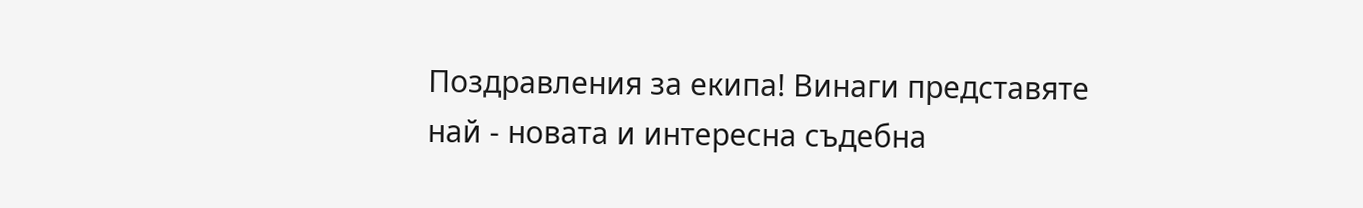Поздравления за екипа! Винаги представяте най - новата и интересна съдебна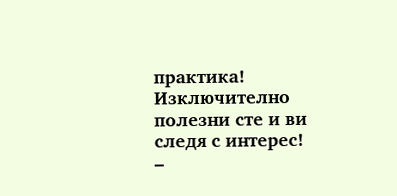практика! Изключително полезни сте и ви следя с интерес!
–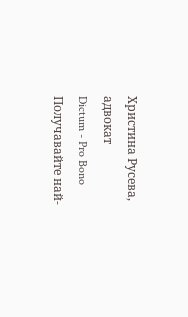Христина Русева, адвокат
Dictum - Pro Bono
Получавайте най-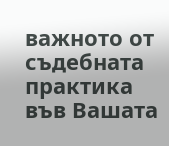важното от съдебната практика във Вашата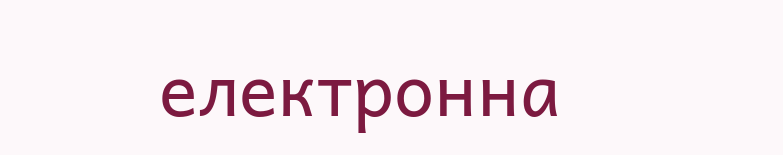електронна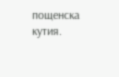пощенска кутия.